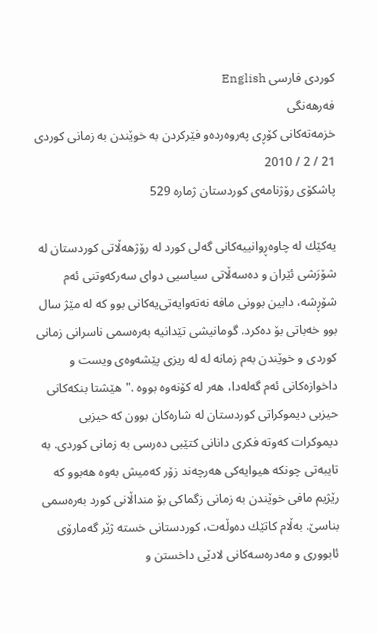کوردی فارسی English
فه‌رهه‌نگی
خزمه‌ته‌كانی‌ كۆڕی‌ په‌روه‌رده‌و فێركردن به‌ خوێندن به‌ زمانی‌ كوردی‌
21 / 2 / 2010
پاشکۆی رۆژنامه‌ی کوردستان ژماره‌ 529

یه‌كێك له‌ چاوه‌ڕوانییه‌كانی‌ گه‌لی‌ كورد له‌ رۆژهه‌ڵاتی‌ كوردستان له‌ شۆرَشی‌ ئێران و ده‌سه‌ڵاتی‌ سیاسیی‌ دوای‌ سه‌ركه‌وتنی‌ ئه‌م شۆڕشه‌، دابین بوونی‌ مافه‌ نه‌ته‌وایه‌تی‌یه‌كانی‌ بوو كه‌ له‌ مێژ سال بوو خه‌باتی‌ بۆ ده‌كرد. گومانیشی‌ تێدانیه‌ به‌ره‌سمی‌ ناسرانی‌ زمانی‌ كوردی‌ و خوێندن به‌م زمانه‌ له‌ له‌ ریزی‌ پێشه‌وه‌ی‌ ویست و داخوازه‌كانی‌ ئه‌م گه‌له‌دا، هه‌ر له‌ كۆنه‌وه‌ بووه‌ ."هێشتا بنكه‌كانی‌ حیزبی‌ دیموكراتی‌ كوردستان له‌ شاره‌كان بوون كه‌ حیزبی‌ دیموكرات كه‌وته‌ فكری‌ دانانی‌ كتێبی‌ ده‌رسی‌ به‌ زمانی‌ كوردی‌. به‌ تایبه‌تی‌ چونكه‌ هیوایه‌كی‌ هه‌رچه‌ند زۆر كه‌میش به‌وه‌ هه‌بوو كه‌ رێژیم مافی‌ خوێندن به‌ زمانی‌ زگماكی‌ بۆ منداڵانی‌ كورد به‌ره‌سمی‌ بناسێ‌. به‌ڵام كاتێك ده‌وڵه‌ت، كوردستانی‌ خسته‌ ژێر گه‌مارۆی‌ ئابووری‌ و مه‌دره‌سه‌كانی‌ لادێی‌ داخستن و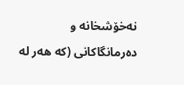نه‌خۆشخانه‌ و ده‌رمانگاكانی‌ (كه‌ هه‌ر له‌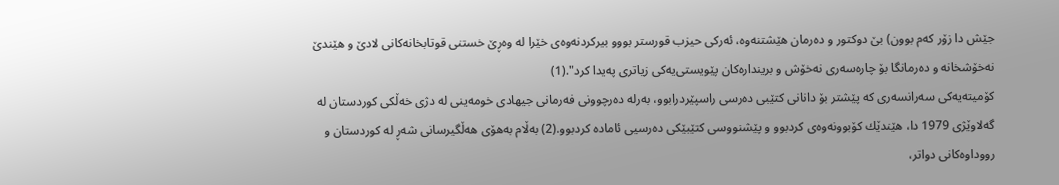جێش دا زۆر كه‌م بوون) بێ‌ دوكتور و ده‌رمان هێشتنه‌وه‌، ئه‌ركی‌ حیزب قورستر بووو بیركردنه‌وه‌ی‌ خێرا له‌ وه‌ڕێ‌ خستنی‌ قوتابخانه‌كانی‌ لادێ‌ و هێندێ‌ نه‌خۆشخانه‌ و ده‌رمانگا بۆ چاره‌سه‌ری‌ نه‌خۆش و برینداره‌كان پێویستی‌‌یه‌كی‌ زیاتری‌ په‌یدا كرد".(1)
كۆمیته‌یه‌كی‌ سه‌رانسه‌ری‌ كه‌ پێشتر بۆ دانانی‌ كتێبی‌ ده‌رسی‌ راسپێردرابوو، به‌رله‌ ده‌رچوونی‌ فه‌رمانی‌ جیهادی‌ خومه‌ینی‌ له‌ دژی‌ خه‌ڵكی‌ كوردستان له‌ گه‌لاوێژی‌ 1979 دا، هێندێك كۆبوونه‌وه‌ی‌ كردبوو و پێشنووسی‌ كتێبێكی‌ ده‌رسیی‌ ئاماده‌ كردبوو.(2) به‌ڵام به‌هۆی‌ هه‌ڵگیرسانی‌ شه‌ڕ له‌ كوردستان و رووداوه‌كانی‌ دواتر،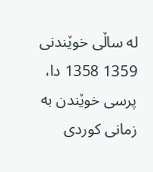له‌ ساڵی‌ خوێندنی‌ 1359 1358 دا، پرسی‌ خوێندن به‌ زمانی‌ كوردی‌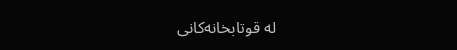له‌ قوتابخانه‌كانی‌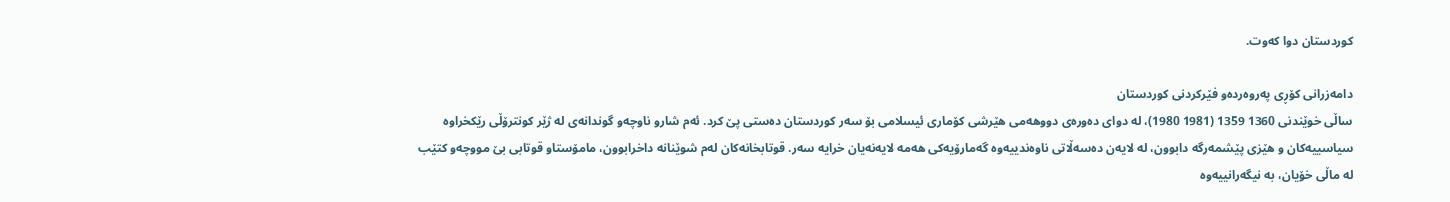كوردستان دوا كه‌وت.

دامه‌زرانی‌ كۆڕی‌ په‌روه‌رده‌و فێركردنی‌ كوردستان
ساڵی‌ خوێندنی‌ 1360 1359 (1981 1980)، له‌ دوای‌ ده‌وره‌ی‌ دووهه‌می‌ هێرشی‌ كۆماری‌ ئیسلامی‌ بۆ سه‌ر كوردستان ده‌ستی‌ پێ‌ كرد. ئه‌م شارو ناوچه‌و گوندانه‌ی‌ له‌ ژێر كونترۆڵی‌ رێكخراوه‌ سیاسییه‌كان و هێزی‌ پێشمه‌رگه‌ دابوون، له‌ لایه‌ن ده‌سه‌ڵاتی‌ ناوه‌ندییه‌وه‌ گه‌مارۆیه‌كی‌ هه‌مه‌ لایه‌نه‌یان خرایه‌ سه‌ر. قوتابخانه‌كان له‌م شوێنانه‌ داخرابوون، مامۆستاو قوتابی‌ بێ‌ مووچه‌و كتێب له‌ ماڵی‌ خۆیان، به‌ نیگه‌رانییه‌وه‌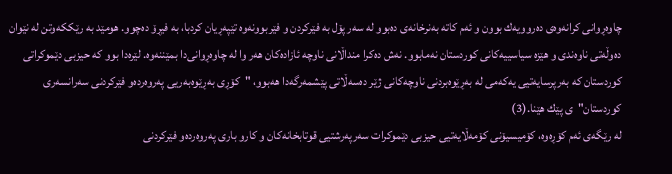چاوه‌ڕوانی‌ كرانه‌وه‌ی‌ ده‌روویه‌ك بوون و ئه‌م كاته‌ به‌نرخانه‌ی‌ ده‌بوو له‌ سه‌ر پۆل به‌ فێركردن و فێربوونه‌وه‌ تێپه‌ڕیان كردبا، به‌ فیڕۆ ده‌چوو. هومێد به‌ رێككه‌وتن له‌ نێوان ده‌وڵه‌تی‌ ناوه‌ندی‌ و هێزه‌ سیاسییه‌كانی‌ كوردستان نه‌مابوو. نه‌ش ده‌كرا منداڵانی‌ ناوچه‌ ئازاده‌كان هه‌ر وا له‌ چاوه‌ڕوانی‌‌دا بمێننه‌وه‌. لێره‌دا بوو كه‌ حیزبی‌ دێموكراتی‌ كوردستان كه‌ به‌رپرسایه‌تیی‌ یه‌كه‌می‌ له‌ به‌ڕێوه‌بردنی‌ ناوچه‌كانی‌ ژێر ده‌سه‌ڵاتی‌ پێشمه‌رگه‌دا هه‌بوو، "كۆڕی‌ به‌ڕێوه‌به‌ریی‌ په‌روه‌رده‌و فێركردنی‌ سه‌رانسه‌ری‌ كوردستان"ی‌ پێك هێنا.(3)
له‌ رێگه‌ی‌ ئه‌م كۆڕه‌وه‌، كۆمیسیۆنی‌ كۆمه‌ڵایه‌تیی‌ حیزبی‌ دێموكرات سه‌رپه‌رشتیی‌ قوتابخانه‌كان و كارو باری‌ په‌روه‌رده‌و فێركردنی‌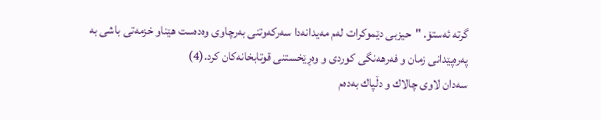گرته‌ ئه‌ستۆ. "حیزبی‌ دێموكرات له‌م مه‌یدانه‌دا سه‌ركه‌وتنی‌ به‌رچاوی‌ وه‌ده‌ست هێناو خزمه‌تی‌ باشی‌ به‌ په‌ره‌پێدانی‌ زمان و فه‌رهه‌نگی‌ كوردی‌ و وه‌ڕێخستنی‌ قوتابخانه‌كان كرد.(4)
سه‌دان لاوی‌ چالاك و دڵپاك به‌ده‌م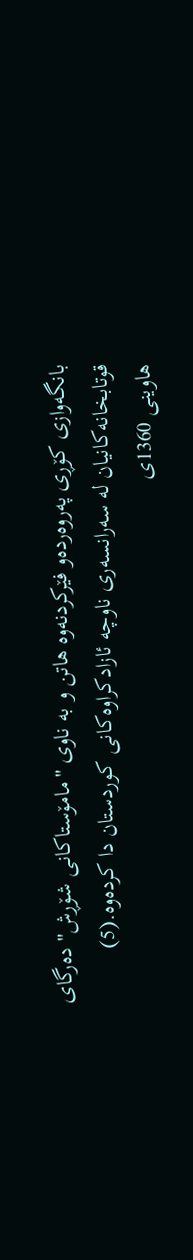بانگه‌وازی‌ كۆڕی‌ په‌روه‌رده‌و فێركردنه‌وه‌ هاتن و به‌ ناوی‌ "مامۆستاكانی‌ شۆڕش" ده‌رگای‌ قوتابخانه‌كانیان له‌ سه‌رانسه‌ری‌ ناوچه‌ ئازادكراوه‌كانی‌ كوردستان دا كرده‌وه‌.(5)
هاوینی‌ 1360ی‌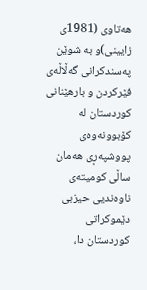هه‌تاوی‌ (1981ی‌ زایینی‌)و به‌ شوێن په‌سندكرانی‌ گه‌ڵاڵه‌ی‌ فێركردن و بارهێنانی‌ كوردستان له‌ كۆبوونه‌وه‌ی‌ پووشپه‌ڕی‌ هه‌مان ساڵی‌ كومیته‌ی‌ ناوه‌ندیی‌ حیزبی‌ دێموكراتی‌ كوردستان دا،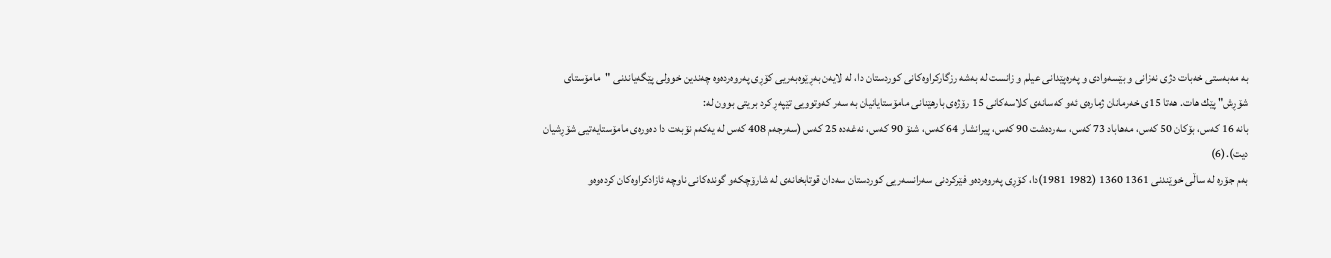به‌ مه‌به‌ستی‌ خه‌بات دژی‌ نه‌زانی‌ و بێسه‌وادی‌ و په‌ره‌پێدانی‌ عیلم و زانست له‌ به‌شه‌ رزگاركراوه‌كانی‌ كوردستان دا، له‌ لایه‌ن به‌ڕێوه‌به‌ریی‌ كۆڕی‌ په‌روه‌رده‌وه‌ چه‌ندین خوولی‌ پێگه‌یاندنی‌ "مامۆستای‌ شۆڕش" پێك هات. هه‌تا 15ی‌ خه‌رمانان ژماره‌ی‌ ئه‌و كه‌سانه‌ی‌ كلاسه‌كانی‌ 15 رۆژه‌ی‌ بارهێنانی‌ مامۆستایانیان به‌ سه‌ر كه‌وتوویی‌ تێپه‌ڕ كرد بریتی‌ بوون له‌:
بانه‌ 16 كه‌س، بۆكان 50 كه‌س، مه‌هاباد 73 كه‌س، سه‌رده‌شت 90 كه‌س، پیرانشار 64 كه‌س، شنۆ 90 كه‌س، نه‌غه‌ده‌ 25 كه‌س (سه‌رجه‌م 408 كه‌س له‌ یه‌كه‌م نۆبه‌ت دا ده‌وره‌ی‌ مامۆستایه‌تیی‌ شۆڕشیان دیت).(6)
به‌م جۆره‌ له‌ ساڵی‌ خوێندنی‌ 1361 1360 (1982 1981)دا، كۆڕی‌ په‌روه‌رده‌و فێركردنی‌ سه‌رانسه‌ریی‌ كوردستان سه‌دان قوتابخانه‌ی‌ له‌ شارۆچكه‌و گونده‌كانی‌ ناوچه‌ ئازادكراوه‌كان كرده‌وه‌و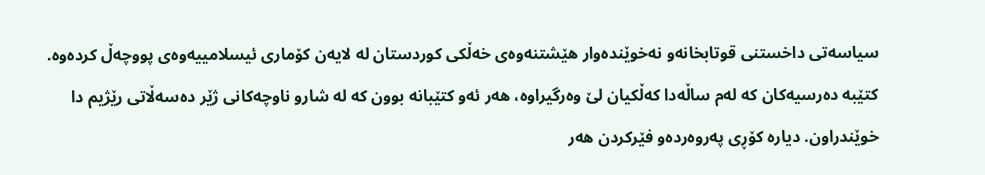سیاسه‌تی‌ داخستنی‌ قوتابخانه‌و نه‌خوێنده‌وار هێشتنه‌وه‌ی‌ خه‌ڵكی‌ كوردستان له‌ لایه‌ن كۆماری‌ ئیسلامییه‌وه‌ی‌ پووچه‌ڵ كرده‌وه‌.
كتێبه‌ ده‌رسیه‌كان كه‌ له‌م ساڵه‌دا كه‌ڵكیان لێ‌ وه‌رگیراوه‌، هه‌ر ئه‌و كتێبانه‌ بوون كه‌ له‌ شارو ناوچه‌كانی‌ ژێر ده‌سه‌ڵاتی‌ رێژیم دا خوێندراون. دیاره‌ كۆڕی‌ په‌روه‌رده‌و فێركردن هه‌ر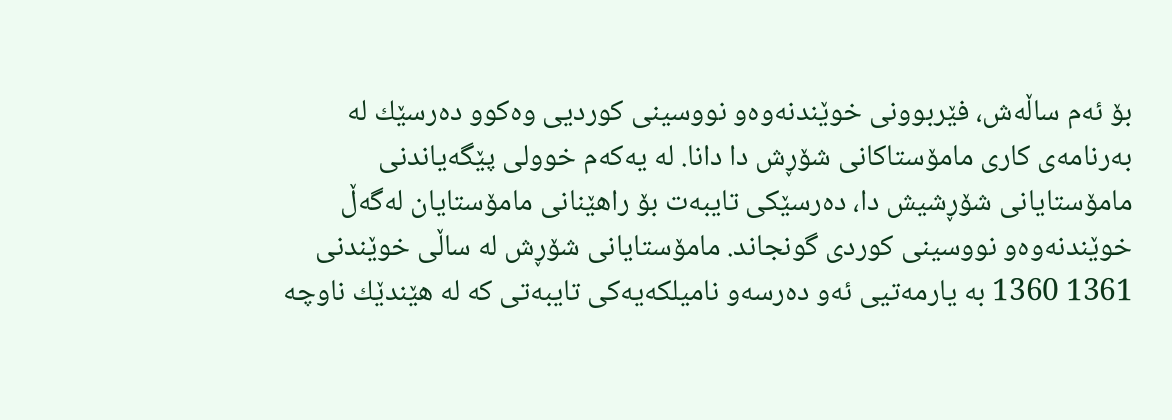بۆ ئه‌م ساڵه‌ش، فێربوونی‌ خوێندنه‌وه‌و نووسینی‌ كوردیی‌ وه‌كوو ده‌رسێك له‌ به‌رنامه‌ی‌ كاری‌ مامۆستاكانی‌ شۆڕش دا دانا. له‌ یه‌كه‌م خوولی‌ پێگه‌یاندنی‌ مامۆستایانی‌ شۆڕشیش دا، ده‌رسێكی‌ تایبه‌ت بۆ راهێنانی‌ مامۆستایان له‌گه‌ڵ خوێندنه‌وه‌و نووسینی‌ كوردی‌ گونجاند. مامۆستایانی‌ شۆڕش له‌ ساڵی‌ خوێندنی‌ 1361 1360 به‌ یارمه‌تیی‌ ئه‌و ده‌رسه‌و نامیلكه‌یه‌كی‌ تایبه‌تی‌ كه‌ له‌ هێندێك ناوچه‌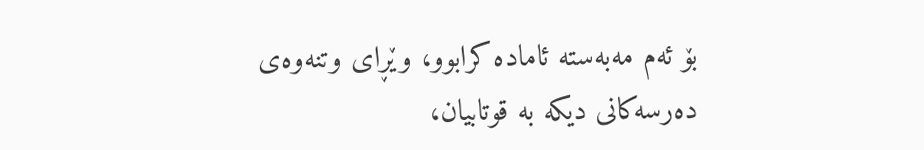بۆ ئه‌م مه‌به‌سته‌ ئاماده‌ كرابوو، وێڕای‌ وتنه‌وه‌ی‌ ده‌رسه‌كانی‌ دیكه‌ به‌ قوتابیان،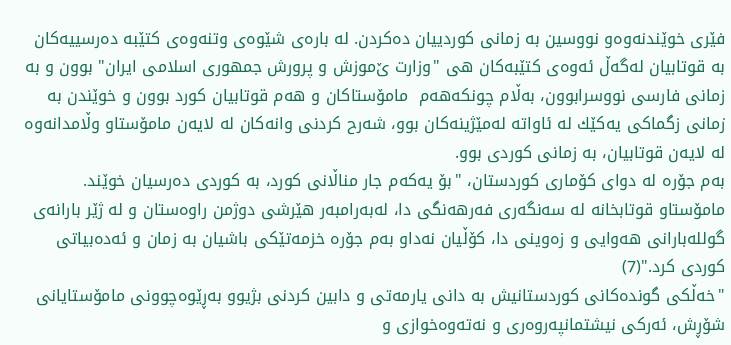فێری‌ خوێندنه‌وه‌و نووسین به‌ زمانی‌ كوردییان ده‌كردن. له‌ باره‌ی‌ شێوه‌ی‌ وتنه‌وه‌ی‌ كتێبه‌ ده‌رسییه‌كان به‌ قوتابیان له‌گه‌ڵ ئه‌وه‌ی‌ كتێبه‌كان هی‌ "وزارت ێ‌موزش و پرورش جمهوری‌ اسلامی‌ ایران" بوون و به‌ زمانی‌ فارسی‌ نووسرابوون، به‌ڵام چونكه‌هه‌م  مامۆستاكان و هه‌م قوتابیان كورد بوون و خوێندن به‌ زمانی‌ زگماكی‌ یه‌كێك له‌ ئاواته‌ له‌مێژینه‌كان بوو، شه‌رح كردنی‌ وانه‌كان له‌ لایه‌ن مامۆستاو وڵامدانه‌وه‌ له‌ لایه‌ن قوتابیان، به‌ زمانی‌ كوردی‌ بوو.
به‌م جۆره‌ له‌ دوای‌ كۆماری‌ كوردستان، "بۆ یه‌كه‌م جار مناڵانی‌ كورد، به‌ كوردی‌ ده‌رسیان خوێند. مامۆستاو قوتابخانه‌ له‌ سه‌نگه‌ری‌ فه‌رهه‌نگی‌ دا، له‌به‌رامبه‌ر هێرشی‌ دوژمن راوه‌ستان و له‌ ژێر بارانه‌ی‌ گولله‌بارانی‌ هه‌وایی‌ و زه‌وینی‌ دا، كۆڵیان نه‌داو به‌م جۆره‌ خزمه‌تێكی‌ باشیان به‌ زمان و ئه‌ده‌بیاتی‌ كوردی‌ كرد."(7)
"خه‌ڵكی‌ گونده‌كانی‌ كوردستانیش به‌ دانی‌ یارمه‌تی‌ و دابین كردنی‌ بژیوو به‌ڕێوه‌چوونی‌ مامۆستایانی‌ شۆڕش، ئه‌ركی‌ نیشتمانپه‌روه‌ری‌ و نه‌ته‌وه‌خوازی‌ و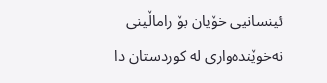ئینسانیی‌ خۆیان بۆ راماڵینی‌ نه‌خوێنده‌واری‌ له‌ كوردستان دا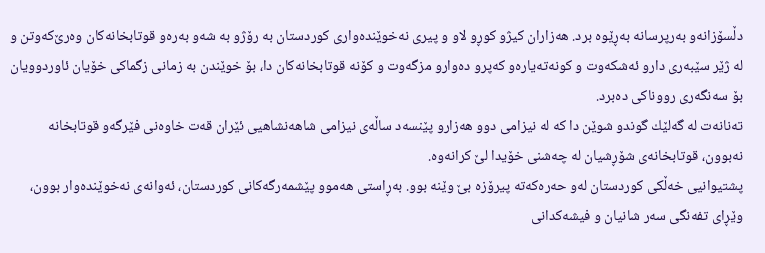دڵسۆزانه‌و به‌رپرسانه‌ به‌ڕێوه‌ برد. هه‌زاران كیژو كوڕو لاو و پیری‌ نه‌خوێنده‌واری‌ كوردستان به‌ رۆژو به‌ شه‌و به‌ره‌و قوتابخانه‌كان وه‌رێ‌كه‌وتن و له‌ ژێر سێبه‌ری‌ دارو ئه‌شكه‌وت و كونه‌ته‌یاره‌و كه‌پرو ده‌وارو مزگه‌وت و كۆنه‌ قوتابخانه‌كان دا، بۆ خوێندن به‌ زمانی‌ زگماكی‌ خۆیان ئاوردوویان بۆ سه‌نگه‌ری‌ رووناكی‌ ده‌برد.
ته‌نانه‌ت له‌ گه‌لێك گوندو شوێن دا كه‌ له‌ نیزامی‌ دوو هه‌زارو پێنسه‌د ساڵه‌ی‌ نیزامی‌ شاهه‌نشاهیی‌ ئێران قه‌ت خاوه‌نی‌ فێرگه‌و قوتابخانه‌ نه‌بوون، قوتابخانه‌ی‌ شۆڕشیان له‌ چه‌شنی‌ خۆیدا لێ‌ كرانه‌وه‌.
پشتیوانیی‌ خه‌ڵكی‌ كوردستان له‌و حه‌ره‌كه‌ته‌ پیرۆزه‌ بێ‌ وێنه‌ بوو. به‌ڕاستی‌ هه‌موو پێشمه‌رگه‌كانی‌ كوردستان، ئه‌وانه‌ی‌ نه‌خوێنده‌وار بوون، وێڕای‌ تفه‌نگی‌ سه‌ر شانیان و فیشه‌كدانی‌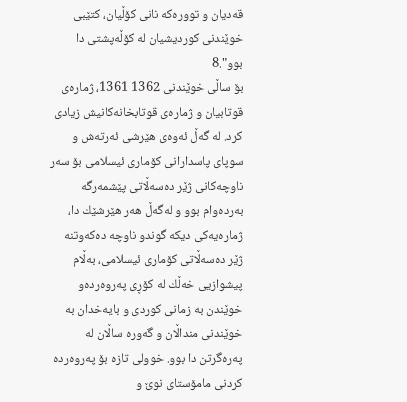قه‌دیان و تووره‌كه‌ نانی‌ كۆڵیان، كتێبی‌ خوێندنی‌ كوردیشیان له‌ كۆڵه‌پشتی‌ دا بوو".8
بۆ ساڵی‌ خوێندنی‌ 1362 1361، ژماره‌ی‌ قوتابیان و ژماره‌ی‌ قوتابخانه‌كانیش زیادی‌ كرد. له‌ گه‌ڵ ئه‌وه‌ی‌ هێرشی‌ ئه‌رته‌ش و سوپای‌ پاسدارانی‌ كۆماری‌ ئیسلامی‌ بۆ سه‌ر ناوچه‌كانی‌ ژێر ده‌سه‌ڵاتی‌ پێشمه‌رگه‌ به‌رده‌وام بوو و له‌گه‌ڵ هه‌ر هێرشێك دا، ژماره‌یه‌كی‌ دیكه‌ گوندو ناوچه‌ ده‌كه‌وتنه‌ ژێر ده‌سه‌ڵاتی‌ كۆماری‌ ئیسلامی‌، به‌ڵام پیشوازیی‌ خه‌ڵك له‌ كۆڕی‌ په‌روه‌رده‌و خوێندن به‌ زمانی‌ كوردی‌ و بایه‌خدان به‌ خوێندنی‌ منداڵان و گه‌وره‌ ساڵان له‌ په‌ره‌گرتن دا بوو. خوولی‌ تازه‌ بۆ په‌روه‌رده‌ كردنی‌ مامۆستای‌ نوێ‌ و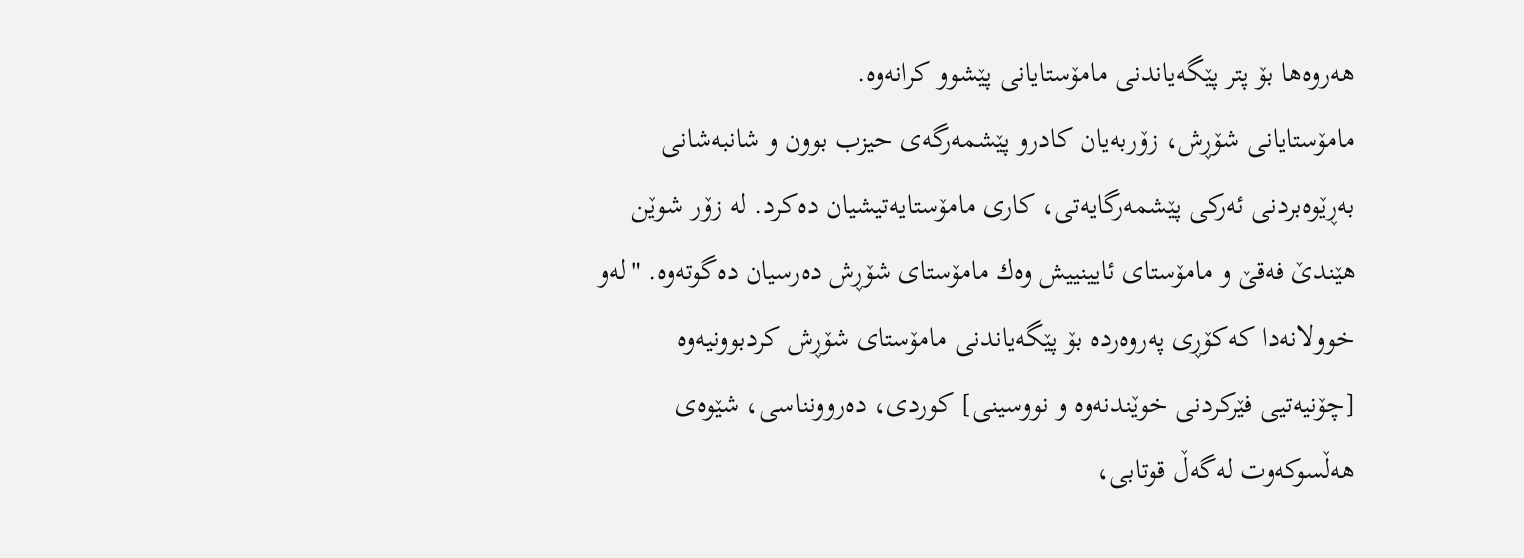هه‌روه‌ها بۆ پتر پێگه‌یاندنی‌ مامۆستایانی‌ پێشوو كرانه‌وه‌.
مامۆستایانی‌ شۆڕش، زۆربه‌یان كادرو پێشمه‌رگه‌ی‌ حیزب بوون و شانبه‌شانی‌ به‌ڕێوه‌بردنی‌ ئه‌ركی‌ پێشمه‌رگایه‌تی‌، كاری‌ مامۆستایه‌تیشیان ده‌كرد. له‌ زۆر شوێن هێندێ‌ فه‌قێ‌ و مامۆستای‌ ئایینییش وه‌ك مامۆستای‌ شۆڕش ده‌رسیان ده‌گوته‌وه‌. "له‌و خوولانه‌دا كه‌كۆڕی‌ په‌روه‌رده‌ بۆ پێگه‌یاندنی‌ مامۆستای‌ شۆڕش كردبوونیه‌وه‌ [چۆنیه‌تیی‌ فێركردنی‌ خوێندنه‌وه‌ و نووسینی‌] كوردی‌، ده‌روونناسی‌، شێوه‌ی‌ هه‌ڵسوكه‌وت له‌گه‌ڵ قوتابی‌،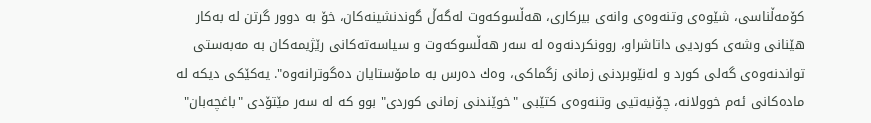كۆمه‌ڵناسی‌، شێوه‌ی‌ وتنه‌وه‌ی‌ وانه‌ی‌ بیركاری‌، هه‌ڵسوكه‌وت له‌گه‌ڵ گوندنشینه‌كان، خۆ به‌ دوور گرتن له‌ به‌كار هێنانی‌ وشه‌ی‌ كوردیی‌ داتاشراو، روونكردنه‌وه‌ له‌ سه‌ر هه‌ڵسوكه‌وت و سیاسه‌ته‌كانی‌ رێژیمه‌كان به‌ مه‌به‌ستی‌ تواندنه‌وه‌ی‌ گه‌لی‌ كورد و له‌نێوبردنی‌ زمانی‌ زگماكی‌، وه‌ك ده‌رس به‌ مامۆستایان ده‌گوترانه‌وه‌". یه‌كێكی‌ دیكه‌ له‌ ماده‌كانی‌ ئه‌م خوولانه‌، چۆنیه‌تیی‌ وتنه‌وه‌ی‌ كتێبی‌ "خوێندنی‌ زمانی‌ كوردی‌" بوو كه‌ له‌ سه‌ر مێتۆدی‌ "باغچه‌بان"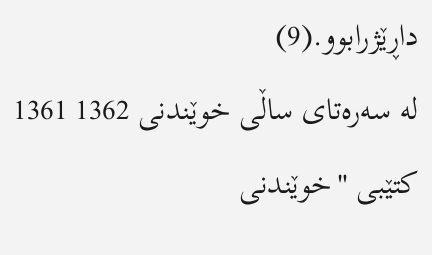داڕێژرابوو.(9)
له‌ سه‌ره‌تای‌ ساڵی‌ خوێندنی‌ 1362 1361 كتێبی‌ "خوێندنی‌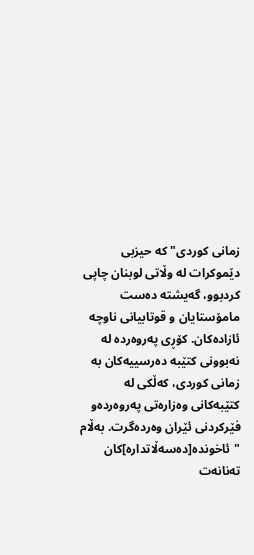زمانی‌ كوردی‌" كه‌ حیزبی‌ دێموكرات له‌ وڵاتی‌ لوبنان چاپی‌ كردبوو، گه‌یشته‌ ده‌ست مامۆستایان و قوتابیانی‌ ناوچه‌ ئازاده‌كان. كۆڕی‌ په‌روه‌رده‌ له‌ نه‌بوونی‌ كتێبه‌ ده‌رسییه‌كان به‌ زمانی‌ كوردی‌، كه‌ڵكی‌ له‌ كتێبه‌كانی‌ وه‌زاره‌تی‌ په‌روه‌رده‌و فێركردنی‌ ئێران وه‌رده‌گرت. به‌ڵام "ئاخونده‌[ده‌سه‌ڵاتداره‌]كان ته‌نانه‌ت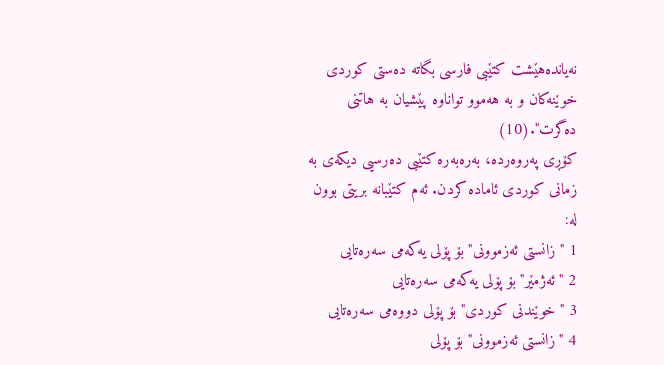نه‌یانده‌هێشت كتێبی‌ فارسی‌ بگاته‌ ده‌ستی‌ كوردی‌ خوێنه‌كان و به‌ هه‌موو تواناوه‌ پێشیان به‌ هاتنی‌ ده‌گرت".(10)
كۆڕی‌ په‌روه‌رده‌، به‌ره‌به‌ره‌ كتێبی‌ ده‌رسیی‌ دیكه‌ی‌ به‌ زمانی‌ كوردی‌ ئاماده‌ كردن. ئه‌م كتێبانه‌ بریتی بوون له‌:
1 "زانستی‌ ئه‌زموونی‌" بۆ پۆلی‌ یه‌كه‌می‌ سه‌ره‌تایی‌
2 "ئه‌ژمێر" بۆ پۆلی‌ یه‌كه‌می‌ سه‌ره‌تایی‌
3 "خوێندنی‌ كوردی‌" بۆ پۆلی‌ دووه‌می‌ سه‌ره‌تایی‌
4 "زانستی‌ ئه‌زموونی‌" بۆ پۆلی‌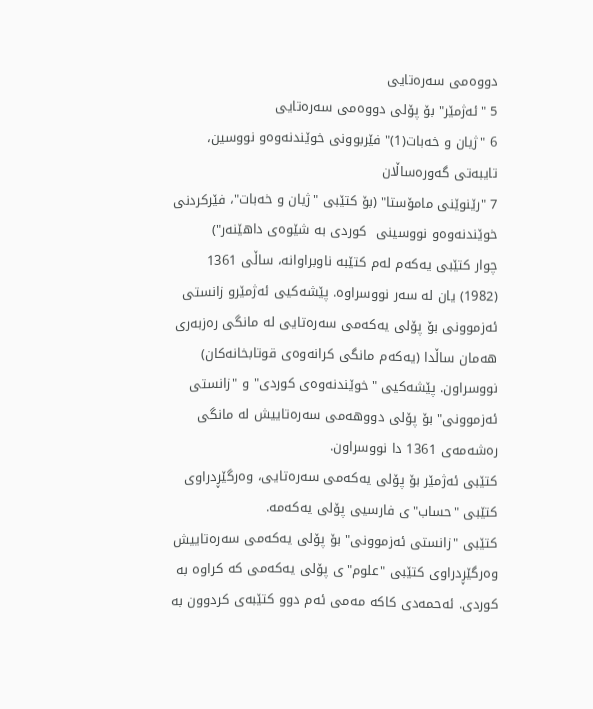دووه‌می‌ سه‌ره‌تایی‌
5 "ئه‌ژمێر" بۆ پۆلی‌ دووه‌می‌ سه‌ره‌تایی‌
6 "ژیان و خه‌بات(1)" فێربوونی‌ خوێندنه‌وه‌و نووسین، تایبه‌تی‌ گه‌وره‌ساڵان
7 "رێنوێنی‌ مامۆستا" (بۆ كتێبی‌ "ژیان و خه‌بات"، فێركردنی‌ خوێندنه‌وه‌و نووسینی‌  كوردی‌ به‌ شێوه‌ی‌ داهێنه‌ر")
چوار كتێبی‌ یه‌كه‌م له‌م كتێبه‌ ناوبراوانه‌، ساڵی‌ 1361 (1982) یان له‌ سه‌ر نووسراوه‌. پێشه‌كیی‌ ئه‌ژمێرو زانستی‌ ئه‌زموونی‌ بۆ پۆلی‌ یه‌كه‌می‌ سه‌ره‌تایی‌ له‌ مانگی‌ ره‌زبه‌ری‌ هه‌مان ساڵدا (یه‌كه‌م مانگی‌ كرانه‌وه‌ی‌ قوتابخانه‌كان) نووسراون. پێشه‌كیی‌ "خوێندنه‌وه‌ی‌ كوردی‌" و "زانستی‌ ئه‌زموونی‌" بۆ پۆلی‌ دووهه‌می‌ سه‌ره‌تاییش له‌ مانگی‌ ره‌شه‌مه‌ی‌ 1361 دا نووسراون.
كتێبی‌ ئه‌ژمێر بۆ پۆلی‌ یه‌كه‌می‌ سه‌ره‌تایی‌، وه‌رگێڕدراوی‌ كتێبی‌ "حساب"ی‌ فارسیی‌ پۆلی‌ یه‌كه‌مه‌.
كتێبی‌ "زانستی‌ ئه‌زموونی‌" بۆ پۆلی‌ یه‌كه‌می‌ سه‌ره‌تاییش وه‌رگێڕدراوی‌ كتێبی‌ "علوم"ی‌ پۆلی‌ یه‌كه‌می‌ كه‌ كراوه‌ به‌ كوردی‌. ئه‌حمه‌دی‌ كاكه‌ مه‌می‌ ئه‌م دوو كتێبه‌ی‌ كردوون به‌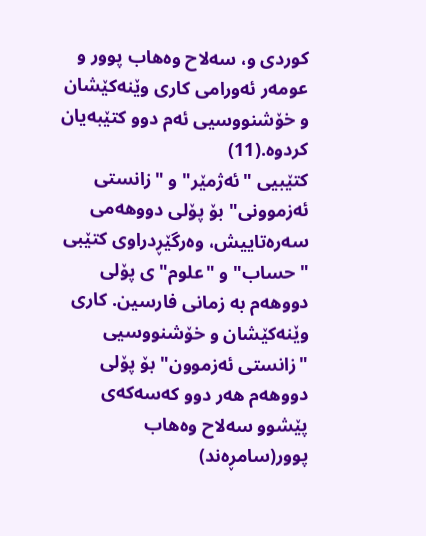كوردی‌ و، سه‌لاح وه‌هاب پوور و عومه‌ر ئه‌ورامی‌ كاری‌ وێنه‌كێشان و خۆشنووسیی‌ ئه‌م دوو كتێبه‌یان كردوه‌.(11)
كتێبیی‌ "ئه‌ژمێر" و "زانستی‌ ئه‌زموونی‌" بۆ پۆلی‌ دووهه‌می‌ سه‌ره‌تاییش، وه‌رگێڕدراوی‌ كتێبی‌ "حساب" و "علوم"ی‌ پۆلی‌ دووهه‌م به‌ زمانی‌ فارسین. كاری‌ وێنه‌كێشان و خۆشنووسیی‌ "زانستی‌ ئه‌زموون" بۆ پۆلی‌ دووهه‌م هه‌ر دوو كه‌سه‌كه‌ی‌ پێشوو سه‌لاح وه‌هاب پوور(سامڕه‌ند)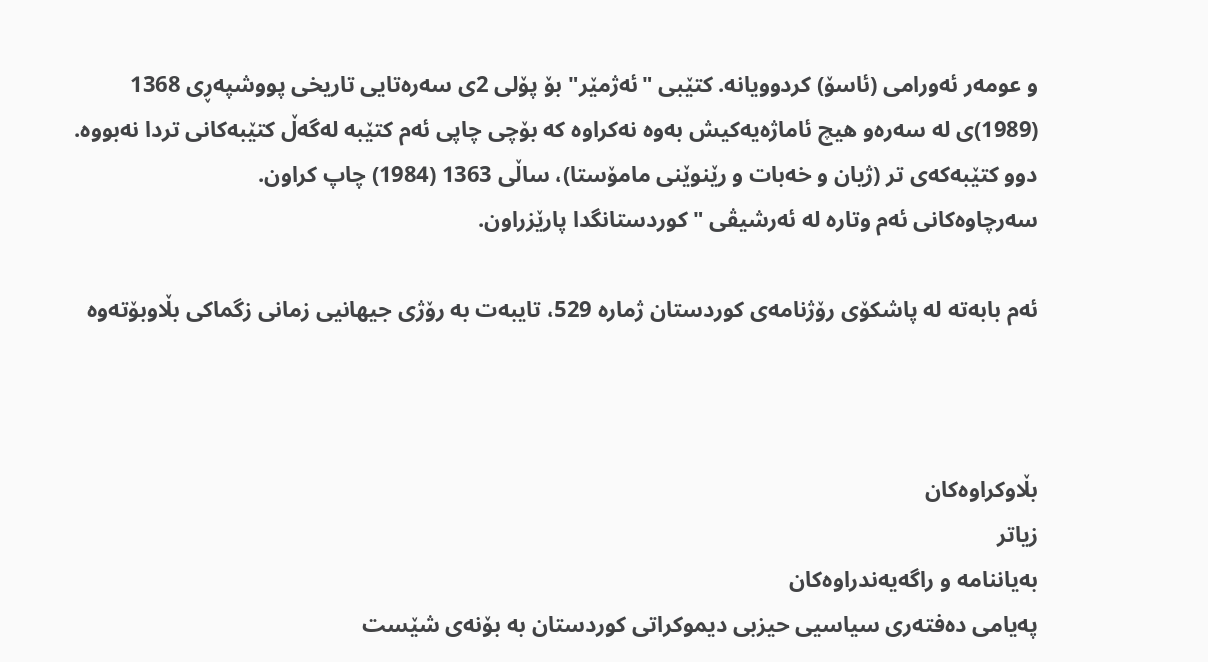و عومه‌ر ئه‌ورامی‌ (ئاسۆ) كردوویانه‌. كتێبی‌ "ئه‌ژمێر" بۆ پۆلی‌ 2ی‌ سه‌ره‌تایی‌ تاریخی‌ پووشپه‌ڕی‌ 1368 (1989)ی‌ له‌ سه‌ره‌و هیچ ئاماژه‌یه‌كیش به‌وه‌ نه‌كراوه‌ كه‌ بۆچی‌ چاپی‌ ئه‌م كتێبه‌ له‌گه‌ڵ كتێبه‌كانی‌ تردا نه‌بووه‌.
دوو كتێبه‌كه‌ی‌ تر (ژیان و خه‌بات و رێنوێنی‌ مامۆستا)، ساڵی‌ 1363 (1984) چاپ كراون.
سه‌رچاوه‌كانی‌ ئه‌م وتاره‌ له‌ ئه‌رشیڤی‌ "كوردستانگدا پارێزراون.

ئه‌م بابه‌ته‌ له‌ پاشکۆی رۆژنامه‌ی کوردستان ژماره‌ 529، تایبه‌ت به رۆژی جیهانیی زمانی زگماکی بڵاوبۆته‌وه‌‌



بڵاوکراوه‌کان
زیاتر
به‌یاننامه‌ و راگه‌یه‌ندراوه‌کان
په‌یامی ده‌فته‌ری سیاسیی حیزبی دیموکراتی کوردستان به‌ بۆنه‌ی شێست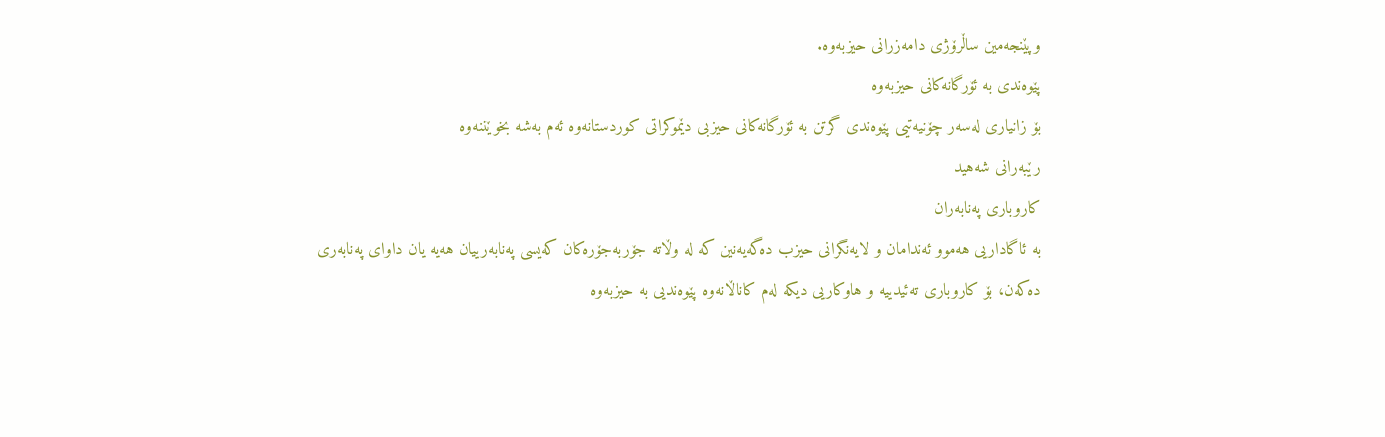وپێنجه‌مین ساڵرۆژی دامه‌زرانی حیزبه‌وه‌.
پێوه‌ندی به‌ ئۆرگانه‌کانی حیزبه‌وه‌
بۆ زانیاری‌ له‌سه‌ر چۆنیه‌تیی‌ پێوه‌ندی‌ گرتن به‌ ئۆرگانه‌كانی‌ حیزبی‌ دێموكراتی‌ كوردستانه‌وه‌ ئه‌م به‌شه‌ بخوێننه‌وه‌
رێبه‌رانی شه‌هید
کاروباری په‌نابه‌ران
به ئاگاداریی هه‌موو ئه‌ندامان و لایه‌نگرانی حیزب ده‌گه‌یه‌‌نین كه له وڵاته جۆربه‌جۆره‌کان كه‌یسی په‌نابه‌رییان هه‌یه یان داوای په‌نابه‌‌ری ده‌که‌ن، بۆ كاروباری ته‌ئیدییه و هاوكاریی دیكه له‌م کاناڵانه‌وه‌ پێوه‌ندیی به‌ حیزبه‌وه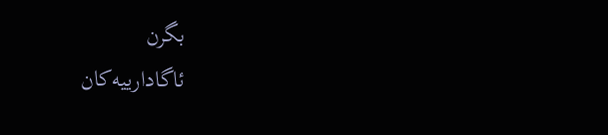بگرن
ئاگادارییه‌کان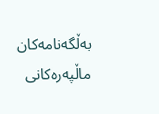به‌ڵگه‌نامه‌کان
ماڵپه‌ره‌کانی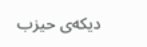دیکه‌ی حیزب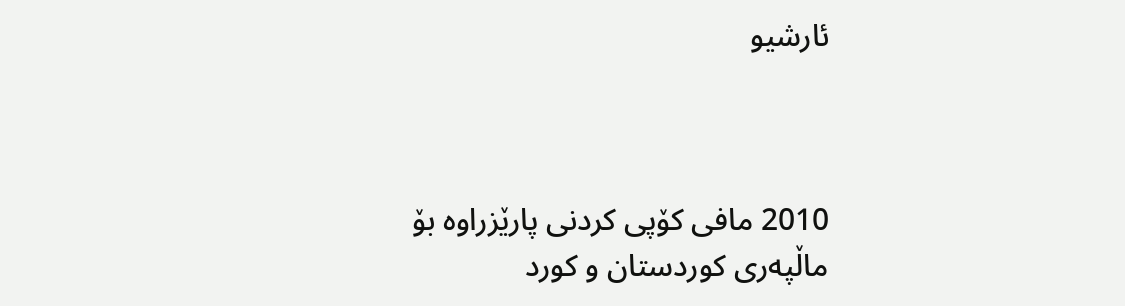ئارشیو



2010 مافی کۆپی کردنی پارێزراوه‌ بۆ ماڵپه‌ری کوردستان و کورد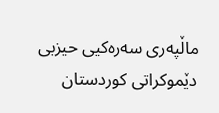ماڵپه‌ری سه‌ره‌کیی حیزبی دێموکراتی کوردستان